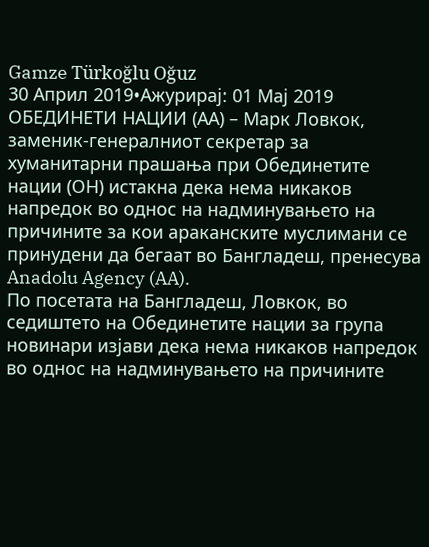Gamze Türkoğlu Oğuz
30 Април 2019•Ажурирај: 01 Мај 2019
ОБЕДИНЕТИ НАЦИИ (АА) – Марк Ловкок, заменик-генералниот секретар за хуманитарни прашања при Обединетите нации (ОН) истакна дека нема никаков напредок во однос на надминувањето на причините за кои араканските муслимани се принудени да бегаат во Бангладеш, пренесува Anadolu Agency (AA).
По посетата на Бангладеш, Ловкок, во седиштето на Обединетите нации за група новинари изјави дека нема никаков напредок во однос на надминувањето на причините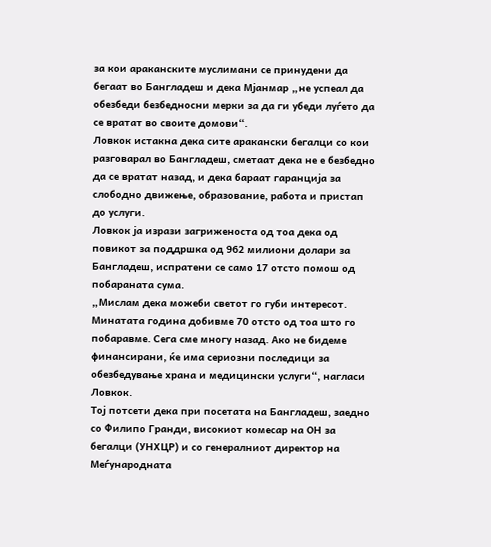за кои араканските муслимани се принудени да бегаат во Бангладеш и дека Мјанмар „не успеал да обезбеди безбедносни мерки за да ги убеди луѓето да се вратат во своите домови“.
Ловкок истакна дека сите аракански бегалци со кои разговарал во Бангладеш, сметаат дека не е безбедно да се вратат назад, и дека бараат гаранција за слободно движење, образование, работа и пристап до услуги.
Ловкок ја изрази загриженоста од тоа дека од повикот за поддршка од 962 милиони долари за Бангладеш, испратени се само 17 отсто помош од побараната сума.
„Мислам дека можеби светот го губи интересот. Минатата година добивме 70 отсто од тоа што го побаравме. Сега сме многу назад. Ако не бидеме финансирани, ќе има сериозни последици за обезбедување храна и медицински услуги“, нагласи Ловкок.
Тој потсети дека при посетата на Бангладеш, заедно со Филипо Гранди, високиот комесар на ОН за бегалци (УНХЦР) и со генералниот директор на Меѓународната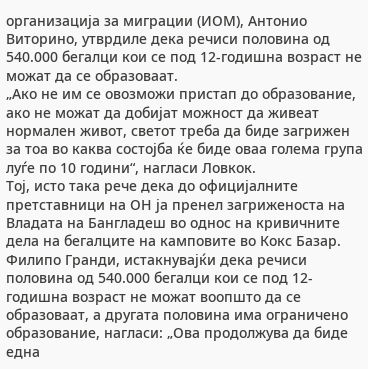организација за миграции (ИОМ), Антонио Виторино, утврдиле дека речиси половина од 540.000 бегалци кои се под 12-годишна возраст не можат да се образоваат.
„Ако не им се овозможи пристап до образование, ако не можат да добијат можност да живеат нормален живот, светот треба да биде загрижен за тоа во каква состојба ќе биде оваа голема група луѓе по 10 години“, нагласи Ловкок.
Тој, исто така рече дека до официјалните претставници на ОН ја пренел загриженоста на Владата на Бангладеш во однос на кривичните дела на бегалците на камповите во Кокс Базар.
Филипо Гранди, истакнувајќи дека речиси половина од 540.000 бегалци кои се под 12-годишна возраст не можат воопшто да се образоваат, а другата половина има ограничено образование, нагласи: „Ова продолжува да биде една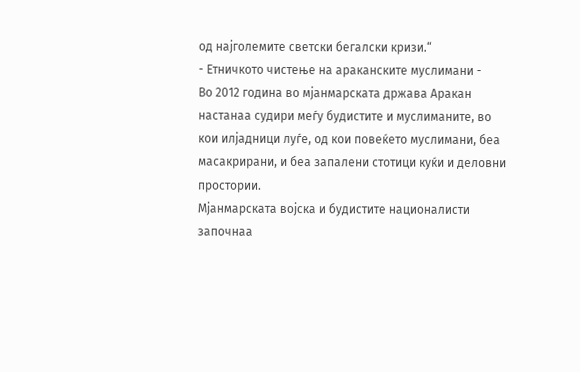од најголемите светски бегалски кризи.“
- Етничкото чистење на араканските муслимани -
Во 2012 година во мјанмарската држава Аракан настанаа судири меѓу будистите и муслиманите, во кои илјадници луѓе, од кои повеќето муслимани, беа масакрирани, и беа запалени стотици куќи и деловни простории.
Мјанмарската војска и будистите националисти започнаа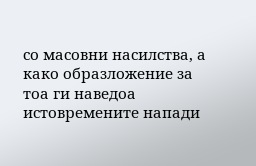со масовни насилства, а како образложение за тоа ги наведоа истовремените напади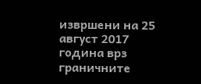извршени на 25 август 2017 година врз граничните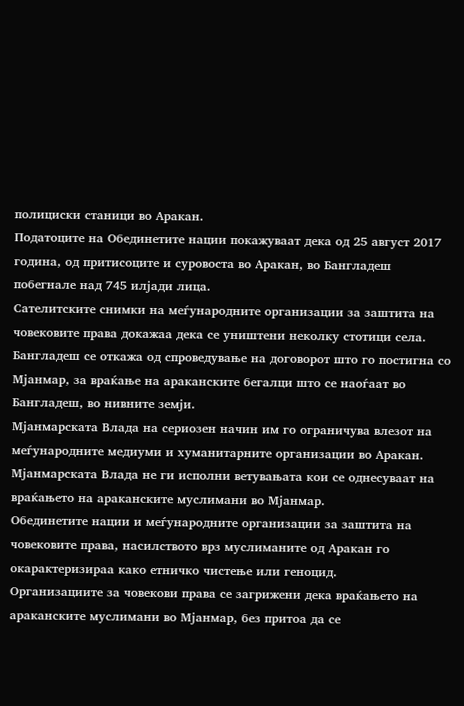полициски станици во Аракан.
Податоците на Обединетите нации покажуваат дека од 25 август 2017 година, од притисоците и суровоста во Аракан, во Бангладеш побегнале над 745 илјади лица.
Сателитските снимки на меѓународните организации за заштита на човековите права докажаа дека се уништени неколку стотици села.
Бангладеш се откажа од спроведување на договорот што го постигна со Мјанмар, за враќање на араканските бегалци што се наоѓаат во Бангладеш, во нивните земји.
Мјанмарската Влада на сериозен начин им го ограничува влезот на меѓународните медиуми и хуманитарните организации во Аракан. Мјанмарската Влада не ги исполни ветувањата кои се однесуваат на враќањето на араканските муслимани во Мјанмар.
Обединетите нации и меѓународните организации за заштита на човековите права, насилството врз муслиманите од Аракан го окарактеризираа како етничко чистење или геноцид.
Организациите за човекови права се загрижени дека враќањето на араканските муслимани во Мјанмар, без притоа да се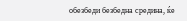обезбеди безбедна средина, ќе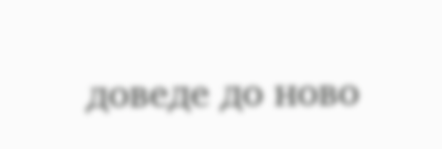доведе до ново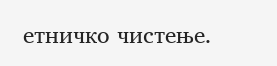етничко чистење.